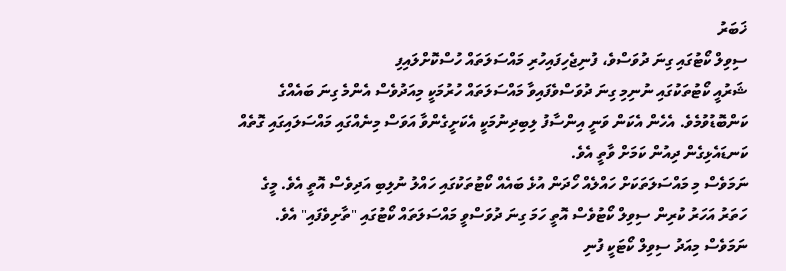ޚަބަރު
ސިވިލް ކޯޓުގައި ގިނަ ދުވަސްވެ، ފުނިޖެހިފައިހުރި މައްސަލަތައް ހުސްކޮށްލައިފި
ޝަރުއީ ކޯޓުތަކުގައި ނުނިމި ގިނަ ދުވަސްވެފައިވާ މައްސަލަތައް ހުރުމަކީ މިއަދުވެސް އެންމެ ގިނަ ބައެއްގެ ކަންބޮޑުވުމެވެ. އެހެން އެކަން ވަނީ އިންސާފު ލިބިދިނުމަކީ އެކަށީގެންވާ އަވަސް މިނެއްގައި މައްސަލައިގައި ގޮތެއް ކަނޑައެޅިގެން ދިއުން ކަމަށް ވާތީ އެވެ.
ނަމަވެސް މި މައްސަލަތަކަށް ހައްލެއް ހޯދަން އުޅެ ބައެއް ކޯޓުތަކުގައި ހައްލު ނުލިބި އަދިވެސް އޮތީ އެވެ. މީގެ ހަތަރު އަހަރު ކުރިން ސިވިލް ކޯޓުވެސް އޮތީ ހަމަ ގިނަ ދުވަސްވީ މައްސަލަތައް ކޯޓުގައި "ތާށިވެފައި" އެވެ. ނަމަވެސް މިއަދު ސިވިލް ކޯޓަކީ ފުނި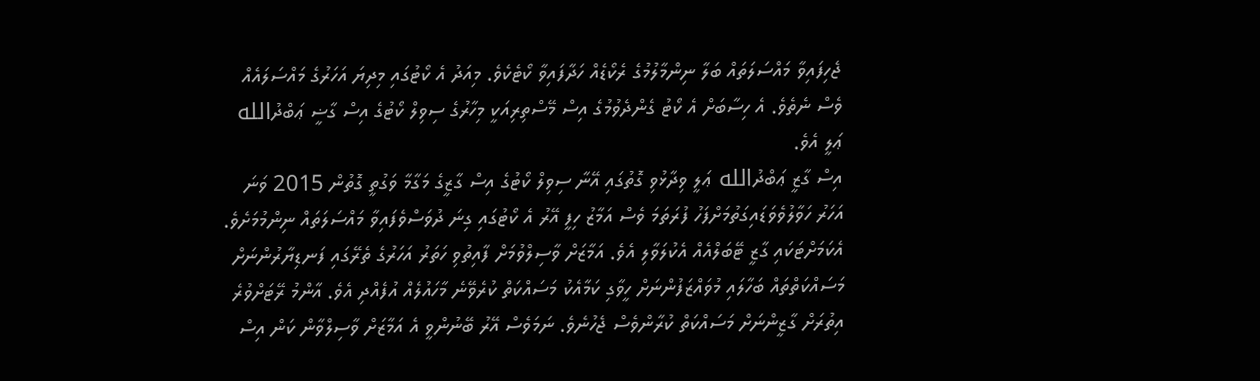ޖެހިފައިވާ މައްސަލަތައް ބަލާ ނިންމާލުމުގެ ރެކޯޑެއް ހަދާފައިވާ ކޯޓެކެވެ. މިއަދު އެ ކޯޓުގައި މިދިޔަ އަހަރުގެ މައްސަލައެއް ވެސް ނެތެވެ. އެ ހިސާބަށް އެ ކޯޓު ގެންދެވުމުގެ އިސް މޭސްތިރިއަކީ މިހާރުގެ ސިވިލް ކޯޓުގެ އިސް ގާޟީ ޢަބްދުالله ޢަލީ އެވެ.
އިސް ގާޒީ ޢަބްދުالله ޢަލީ ވިދާޅުވި ގޮތުގައި އޭނާ ސިވިލް ކޯޓުގެ އިސް ގާޒީގެ މަގާމާ ވަގުތީ ގޮތުން 2015 ވަނަ އަހަރު ހަވާލުވެވަޑައިގަތުމަށްފަހު ފުރަތަމަ ވެސް އަމާޒު ހިފީ އޭރު އެ ކޯޓުގައި ގިނަ ދުވަސްވެފައިވާ މައްސަލަތައް ނިންމުމަށެވެ. އެކަމަށްޓަކައި ގާޒީ ޓޭބަލްއެއް އެކުލަވާލި އެވެ. އަމާޒަށް ވާސިލްވުމަށް ފާއިތުވި ހަތަރު އަހަރުގެ ތެރޭގައި ފަނޑިޔާރުންނަށް މަސައްކަތްތައް ބަހާލައި މުވައްޒަފުންނަށް ހީވާގި ކަމާއެކު މަސައްކަތް ކުރެވޭނެ މާހައުލެއް އުފެއްދި އެވެ. އާންމު ރޭޓަށްވުރެ އިތުރަށް ގާޒީންނަށް މަސައްކަތް ކުރާންވެސް ޖެހުނެވެ. ނަމަވެސް އޭރު ބޭނުންވީ އެ އަމާޒަށް ވާސިލްވާން ކަން އިސް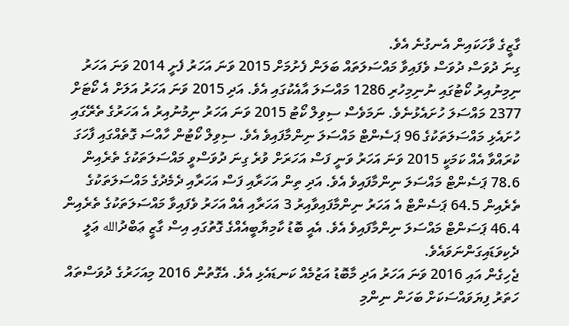ގާޒީގެ ވާހަކައިން އެނގުނެ އެވެ.
ގިނަ ދުވަސް ދުވަސް ވެފައިވާ މައްސަލަތައް ބަލަން ފެށުމަށް 2015 ވަނަ އަހަރު ފެށީ 2014 ވަނަ އަހަރު ނިމިނުއިރު ކޯޓުގައި ނުނިމިހުރި 1286 މައްސަލަ އާއެކުގައި އެވެ. އަދި 2015 ވަނަ އަހަރު އަލަށް އެ ކޯޓަށް 2377 މައްސަލަ ހުށައެޅުނެވެ. ނަމަވެސް ސިވިލް ކޯޓު 2015 ވަނަ އަހަރު ނިމުނުއިރު އެ އަހަރުގެ ތެރޭގައި ހުށައެޅި މައްސަލަތަކުގެ 96 ޕަސެންޓް މައްސަލަ ނިންމާފައިވެ އެވެ. ސިވިލް ކޯޓުން ހާއްސަ ގޮތެއްގައި ފާހަގަ ކުރައްވާ އެއް ކަމަކީ 2015 ވަނަ އަހަރު ވަނީ ފަސް އަހަރަށް ވުރެ ގިނަ ދުވަސްވީ މައްސަލަތަކުގެ ތެރެއިން 78.6 ޕަސެންޓް މައްސަލަ ނިންމާފައިވެ އެވެ. އަދި ތިން އަހަރާއި ފަސް އަހަރާއި ދެމެދުގެ މައްސަލަތަކުގެ ތެރެއިން 64.5 ޕަސެންޓް އެ އަހަރު ނިންމާފައިވާއިރު 3 އަހަރާއި އެއް އަހަރު ވެފައިވާ މައްސަލަތަކުގެ ތެރެއިން 46.4 ޕަސަންޓް މައްސަލަ ނިންމާފައިވެ އެވެ. އެއީ ބޮޑު ކާމިޔާބީއެއްގެ ގޮތުގައި އިސް ގާޒީ ޢަބްދުالله ޢަލީ ދެކިވަޑައިގަންނަވައެވެ.
ޖެހިގެން އައި 2016 ވަނަ އަހަރު އަދި މާބޮޑު އަޒުމެއް ކަނޑައެޅި އެވެ. އެގޮތުން 2016 މިއަހަރުގެ ދުވަސްތައް ހަތަރު ފިޔަވައްސަކަށް ބަހަން ނިންމި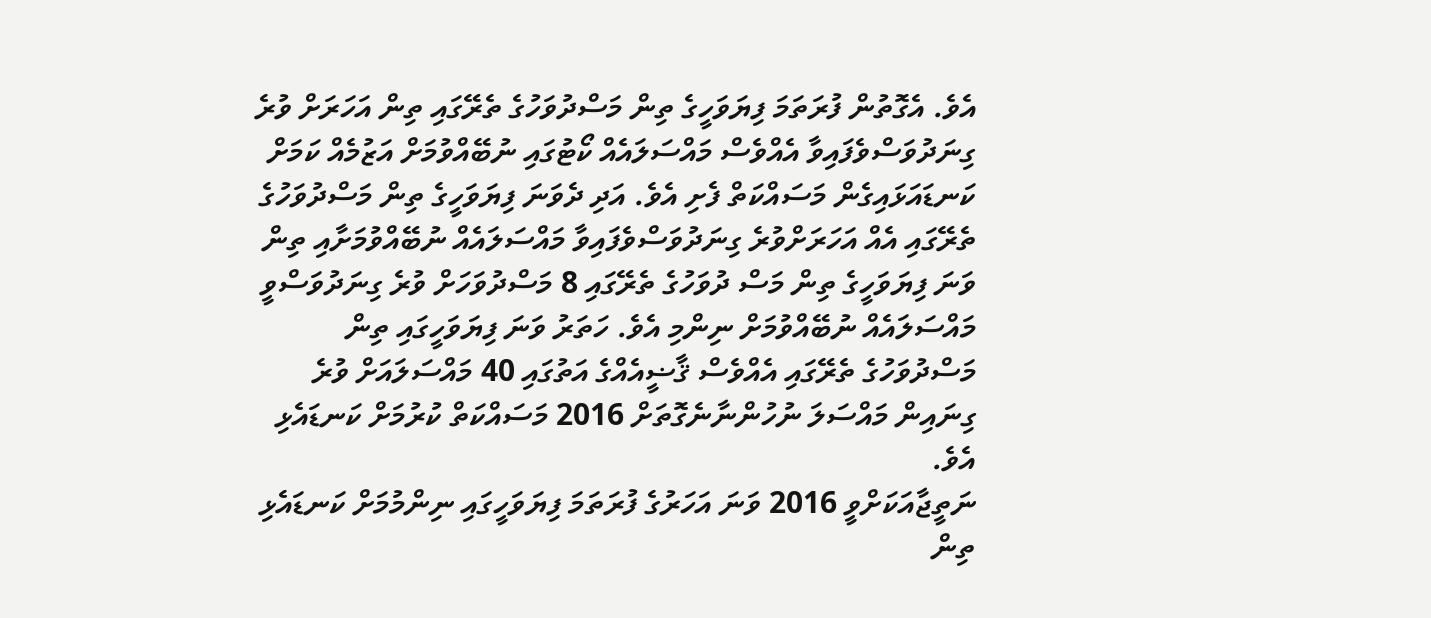އެވެ. އެގޮތުން ފުރަތަމަ ފިޔަވަހީގެ ތިން މަސްދުވަހުގެ ތެރޭގައި ތިން އަހަރަށް ވުރެ ގިނަދުވަސްވެފައިވާ އެއްވެސް މައްސަލައެއް ކޯޓުގައި ނުބޭއްވުމަށް އަޒުމެއް ކަމަށް ކަނޑައަޅައިގެން މަސައްކަތް ފެށި އެވެ. އަދި ދެވަނަ ފިޔަވަހީގެ ތިން މަސްދުވަހުގެ ތެރޭގައި އެއް އަހަރަށްވުރެ ގިނަދުވަސްވެފައިވާ މައްސަލައެއް ނުބޭއްވުމަށާއި ތިން ވަނަ ފިޔަވަހީގެ ތިން މަސް ދުވަހުގެ ތެރޭގައި 8 މަސްދުވަހަށް ވުރެ ގިނަދުވަސްވީ މައްސަލައެއް ނުބޭއްވުމަށް ނިންމި އެވެ. ހަތަރު ވަނަ ފިޔަވަހީގައި ތިން މަސްދުވަހުގެ ތެރޭގައި އެއްވެސް ޤާޟީއެއްގެ އަތުގައި 40 މައްސަލައަށް ވުރެ ގިނައިން މައްސަލަ ނުހުންނާނެގޮތަށް 2016 މަސައްކަތް ކުރުމަށް ކަނޑައެޅި އެވެ.
ނަތީޖާއަކަށްވީ 2016 ވަނަ އަހަރުގެ ފުރަތަމަ ފިޔަވަހީގައި ނިންމުމަށް ކަނޑައެޅި ތިން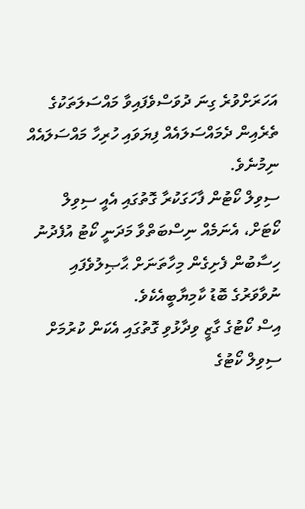އަހަރަށްވުރެ ގިނަ ދުވަސްވެފައިވާ މައްސަލަތަކުގެ ތެރެއިން ދެމައްސަލައެއް ފިޔަވައި ހުރިހާ މައްސަލައެއް ނިމުނެވެ.
ސިވިލް ކޯޓުން ފާހަގަކުރާ ގޮތުގައި އެއީ ސިވިލް ކޯޓަށް، އެނަމެއް ނިސްބަތްވާ މަދަނީ ކޯޓު އުފެދުނު ހިސާބުން ފެށިގެން މިހާތަނަށް ޙާޞިލުވެފައި ނުވާވަރުގެ ބޮޑު ކާމިޔާބީއެކެވެ.
އިސް ކޯޓުގެ ގާޒީ ވިދާޅުވި ގޮތުގައި އެކަން ކުރުމަށް ސިވިލް ކޯޓުގެ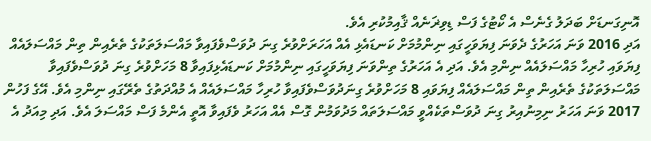އޮނިގަނޑަށް ބަދަލު ގެނެސް އެ ކޯޓުގެ ފަސް ޑިވިޜަނެއް ޤާއިމުކުރި އެވެ.
އަދި 2016 ވަނަ އަހަރުގެ ދެވަނަ ފިޔަވަހީގައި ނިންމުމަށް ކަނޑައެޅި އެއް އަހަރަށްވުރެ ގިނަ ދުވަސްވެފައިވާ މައްސަލަތަކުގެ ތެރެއިން ތިން މައްސަލައެއް ފިޔަވައި ހުރިހާ މައްސަލައެއް ނިންމި އެވެ. އަދި އެ އަހަރުގެ ތިންވަނަ ފިޔަވަހީގައި ނިންމުމަށް ކަނޑައެޅިފައިވާ 8 މަހަށްވުރެ ގިނަ ދުވަސްވެފައިވާ މައްސަލަތަކުގެ ތެރެއިން ތިން މައްސަލައެއް ފިޔަވައި 8 މަހަށްވުރެ ގިނަދުވަސްވެފައިވާ ހުރިހާ މައްސަލައެއް އެ މުއްދަތުގެ ތެރޭގައި ނިންމި އެވެ. އޭގެ ފަހުން 2017 ވަނަ އަހަރު ނިމިނުއިރު ގިނަ ދުވަސްތަކެއްވީ މައްސަލަތައް މަދުވަމުން ގޮސް އެއް އަހަރު ވެފައިވާ އޮތީ އެންމެ ފަސް މައްސަލަ އެވެ. އަދި މިއަދު އެ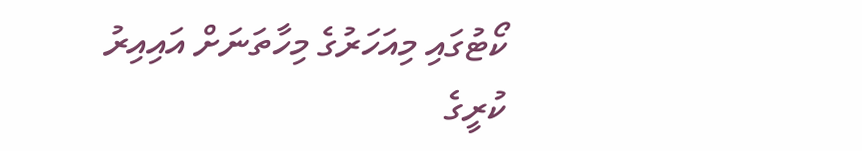ކޯޓުގައި މިއަހަރުގެ މިހާތަނަށް އައިއިރު ކުރީގެ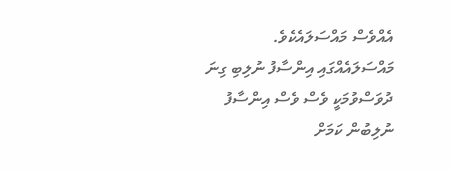އެއްވެސް މައްސަލައެކެވެ.
މައްސަލައެއްގައި އިންސާފު ނުލިބި ގިނަ ދުވަސްވުމަކީ ވެސް ވެސް އިންސާފު ނުލިބުން ކަމަށް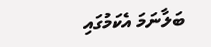ބަލާނަމަ އެކަމުގައި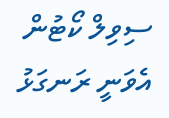ސިވިލް ކޯޓުން އެވަނީ ރަނގަޅު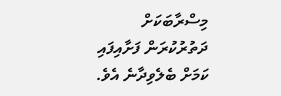މިސްރާބަކަށް ދަތުރުކުރަން ފަށާއިފައި ކަމަށް ބެލެވިދާނެ އެވެ.